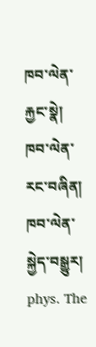ཁབ་ལེན་རྐྱང་སྣེ།
ཁབ་ལེན་རང་བཞིན།
ཁབ་ལེན་སྐྱེད་བསྒྱུར།
phys. The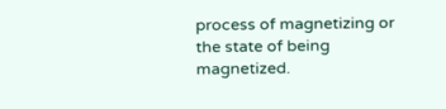process of magnetizing or the state of being magnetized.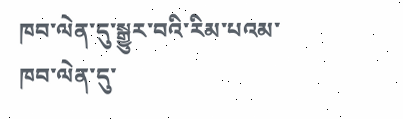ཁབ་ལེན་དུ་སྒྱུར་བའི་རིམ་པའམ་ཁབ་ལེན་དུ་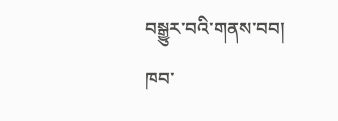བསྒྱུར་བའི་གནས་བབ།
ཁབ་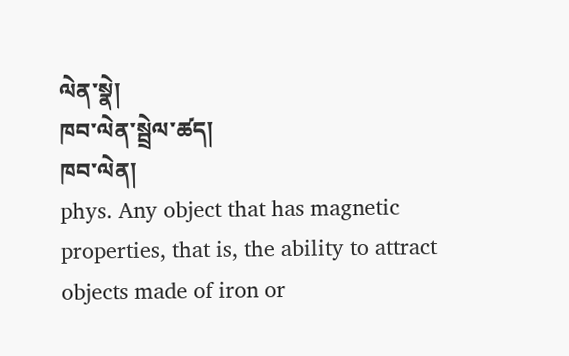ལེན་སྣེ།
ཁབ་ལེན་སྦྲེལ་ཚད།
ཁབ་ལེན།
phys. Any object that has magnetic properties, that is, the ability to attract objects made of iron or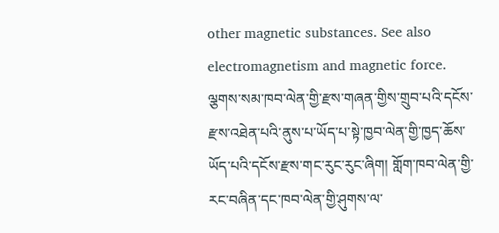other magnetic substances. See also electromagnetism and magnetic force. ལྕགས་སམ་ཁབ་ལེན་གྱི་རྫས་གཞན་གྱིས་གྲུབ་པའི་དངོས་རྫས་འཐེན་པའི་ནུས་པ་ཡོད་པ་སྟེ་ཁྱབ་ལེན་གྱི་ཁྱད་ཆོས་ཡོད་པའི་དངོས་རྫས་གང་རུང་རུང་ཞིག། གློག་ཁབ་ལེན་གྱི་རང་བཞིན་དང་ཁབ་ལེན་གྱི་ཤུགས་ལ་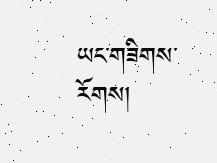ཡང་གཟིགས་རོགས།